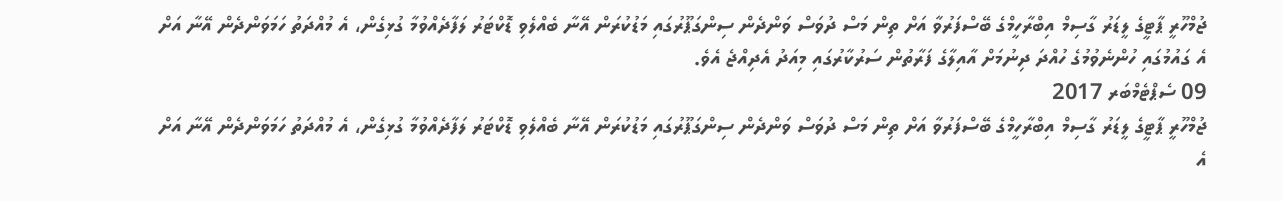ޖުމްހޫރީ ޕާޓީގެ ލީޑަރު ގާސިމް އިބްރާހީމްގެ ބޭސްފަރުވާ އަށް ތިން މަސް ދުވަސް ވަންދެން ސިންގަޕޫރުގައި މަޑުކުރަން އޭނާ ބެއްލެވި ޑޮކްޓަރު ލަފާދެއްވުމާ ގުޅިގެން، އެ މުއްދަތު ހަމަވަންދެން އޭނާ އަށް އެ ގައުމުގައި ހުންނެވުމުގެ ހުއްދަ ދިނުމަށް އާއިލާގެ ފަރާތުން ސަރުކާރުގައި މިއަދު އެދިއްޖެ އެވެ.
09 ސެޕްޓެމްބަރ 2017
ޖުމްހޫރީ ޕާޓީގެ ލީޑަރު ގާސިމް އިބްރާހީމްގެ ބޭސްފަރުވާ އަށް ތިން މަސް ދުވަސް ވަންދެން ސިންގަޕޫރުގައި މަޑުކުރަން އޭނާ ބެއްލެވި ޑޮކްޓަރު ލަފާދެއްވުމާ ގުޅިގެން، އެ މުއްދަތު ހަމަވަންދެން އޭނާ އަށް އެ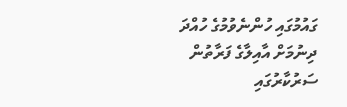ގައުމުގައި ހުންނެވުމުގެ ހުއްދަ ދިނުމަށް އާއިލާގެ ފަރާތުން ސަރުކާރުގައި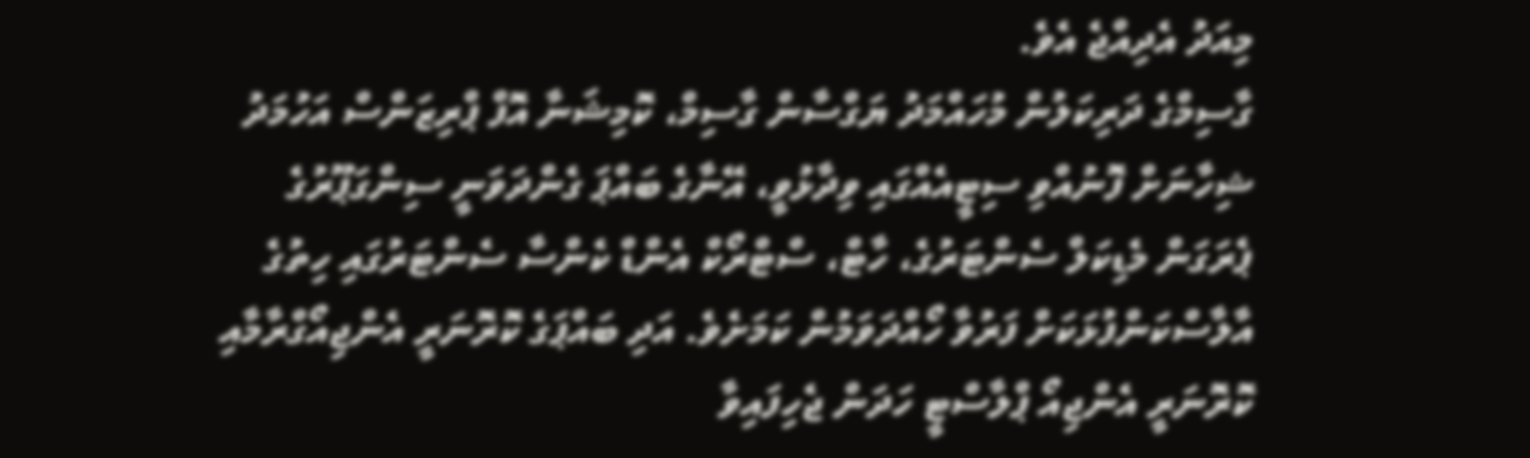މިއަދު އެދިއްޖެ އެވެ.
ގާސިމްގެ ދަރިކަލުން މުހައްމަދު ޔަގްސާން ގާސިމް، ކޮމިޝަނާ އޮފް ޕްރިޒަންސް އަހުމަދު ޝިހާނަށް ފޮނުއްވި ސިޓީއެއްގައި ވިދާޅުވީ، އޭނާގެ ބައްޕަ ގެންދަވަނީ ސިންގަޕޫރުގެ ޕެރަގަން މެޑިކަލް ސެންޓަރުގެ، ހާޓް، ސްޓްރޯކް އެންޑް ކެންސާ ސެންޓަރުގައި ހިތުގެ އާލާސްކަންފުޅަކަށް ފަރުވާ ހޯއްދަވަމުން ކަމަށެވެ. އަދި ބައްޕަގެ ކޮރޮނަރީ އެންޖިއޯގްރާމާއި ކޮރޮނަރީ އެންޖިއޯ ޕްލާސްޓީ ހަދަން ޖެހިފައިވާ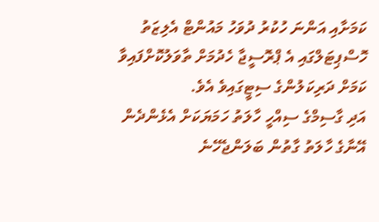ކަމަށާއި އަންނަ ހުކުރު ދުވަހު މައުންޓް އެލިޒަތު ހޮސްޕިޓަލްގައި އެ ޕްރޮސީޖާ ހެދުމަށް ތާވަލުކޮށްފައިވާ ކަމަށް ދަރިކަލުންގެ ސިޓީގައިވެ އެވެ.
އަދި ގާސިމްގެ ސިއްހީ ހާލަތު ހަމަޔަކަށް އެޅެންދެން އޭނާގެ ހާލަތު ގާތުން ބަލަންޖެހޭނެ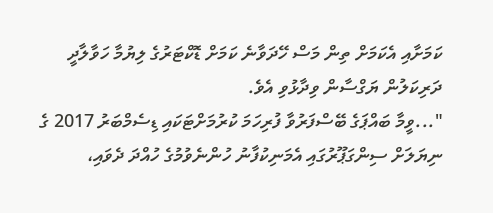ކަމަށާއި އެކަމަށް ތިން މަސް ހޭދަވާނެ ކަމަށް ޑޮކްޓަރުގެ ލިޔުމާ ހަވާލާދީ ދަރިކަލުން ޔަގްސާން ވިދާޅުވި އެވެ.
"...ވީމާ ބައްޕަގެ ބޭސްފަރުވާ ފުރިހަމަ ކުރުމަށްޓަކައި ޑިސެމްބަރު 2017 ގެ ނިޔަލަށް ސިންގަޕޫރުގައި އެމަނިކުފާނު ހުންނެވުމުގެ ހުއްދަ ދެވައި،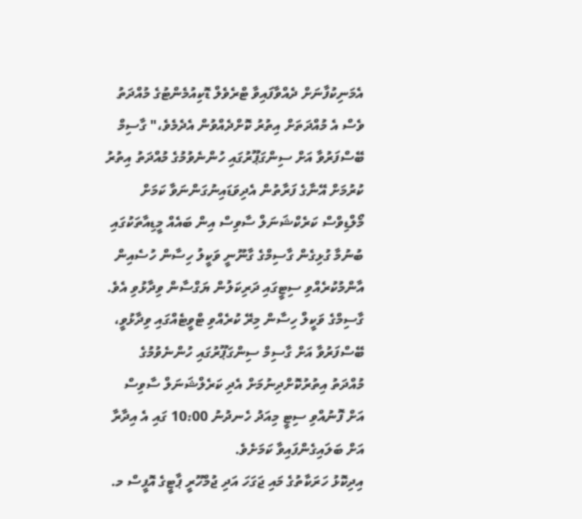އެމަނިކުފާނަށް ދެއްވާފައިވާ ޓްރެވެލް ޑޮކިއުމެންޓުގެ މުއްދަތު ވެސް އެ މުއްދަތަށް އިތުރު ކޮށްދެއްވުން އެދެމެވެ،" ގާސިމް ބޭސްފަރުވާ އަށް ސިންގަޕޫރުގައި ހުންނެވުމުގެ މުއްދަތު އިތުރު ކުރުމަށް އޭނާގެ ފަރާތުން އެދިވަޑައިނުގަންނަވާ ކަމަށް މޯލްޑިވްސް ކަރެކްޝަނަލް ސާވިސް އިން ބައެއް މީޑިއާތަކުގައި ބުނުމާ ގުޅިގެން ގާސިމްގެ ގާނޫނީ ވަކީލު ހިސާން ހުސެއިން އާންމުކުރެއްވި ސިޓީގައި ދަރިކަލުން ޔަގްސާން ވިދާޅުވި އެވެ.
ގާސިމްގެ ވަކީލް ހިސާން މިރޭ ކުރެއްވި ޓްވީޓެއްގައި ވިދާޅުވީ، ބޭސްފަރުވާ އަށް ގާސިމް ސިންގަޕޫރުގައި ހުންނެވުމުގެ މުއްދަތު އިތުރުކޮށްދިނުމަށް އެދި ކަރެލްޝަނަލް ސާވިސް އަށް ފޮނުއްވި ސިޓީ މިއަދު ހެނދުނު 10:00 ގައި އެ އިދާރާ އަށް ބަލައިގެންފައިވާ ކަމަށެވެ.
އިދިކޮޅު ހަރަކާތުގެ މައި ޖަގަހަ އަދި ޖުމްހޫރީ ޕާޓީގެ އޮފީސް މ.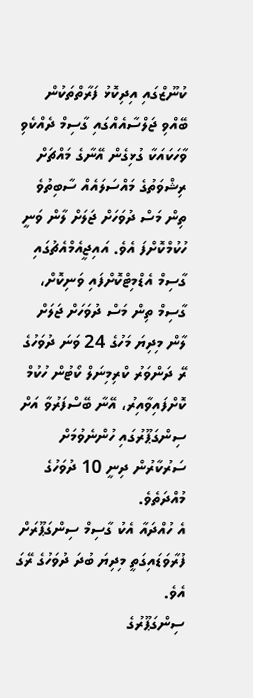ކުނޫޒްގައި އިދިކޮޅު ފަރާތްތަކުން ބޭއްވި ޖަލްސާއެއްގައި ގާސިމް ދެއްކެވި ވާހަކައަކާ ގުޅިގެން އޭނާގެ މައްޗަށް ރިޝްވަތުގެ މައްސަލައެއް ސާބިތުވެ ތިން މަސް ދުވަހަށް ޖަލަށް ލާން ވަނީ ހުކުމްކޮށްފަ އެވެ. އައިޖީއެމްއެޗުގައި ގާސިމް އެޑްމިޓްކޮށްފައި ވަނިކޮށް، ގާސިމް ތިން މަސް ދުވަހަށް ޖަލަށް ލާން މިދިޔަ މަހުގެ 24 ވަނަ ދުވަހުގެ ރޭ ދަންވަރު ކްރިމިނަލް ކޯޓުން ހުކުމް ކޮށްފައިވާއިރު، އޭނާ ބޭސްފަރުވާ އަށް ސިންގަޕޫރުގައި ހުންނެވުމަށް ސަރުކާރުން ދިނީ 10 ދުވަހުގެ މުއްދަތެވެ.
އެ ހުއްދައާ އެކު ގާސިމް ސިންގަޕޫރަށް ފުރާވަޑައިގަތީ މިދިޔަ ބުދަ ދުވަހުގެ ރޭގަ އެވެ.
ސިންގަޕޫރުގެ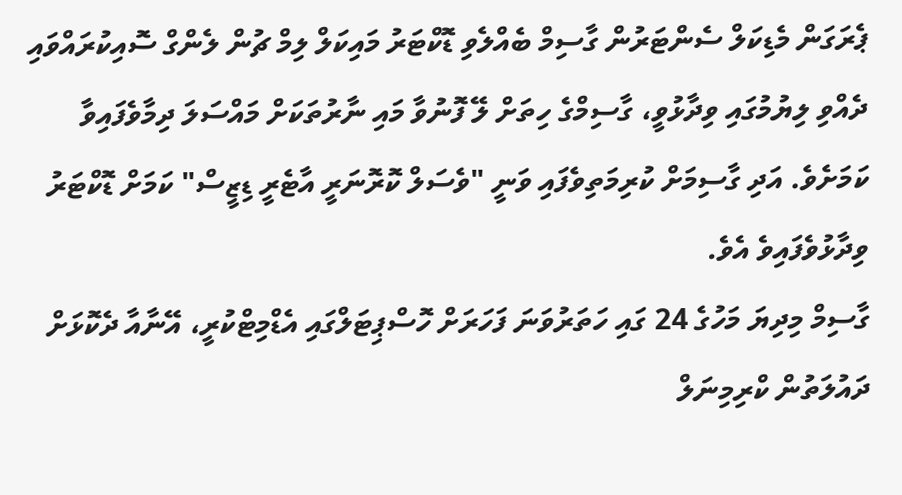ޕެރަގަން މެޑިކަލް ސެންޓަރުން ގާސިމް ބެއްލެވި ޑޮކްޓަރު މައިކަލް ލިމް ޗުން ލެންގް ސޮއިކުރައްވައި ދެއްވި ލިޔުމުގައި ވިދާޅުވީ، ގާސިމްގެ ހިތަށް ލޭ ފޮނުވާ މައި ނާރުތަކަށް މައްސަލަ ދިމާވެފައިވާ ކަމަށެވެ. އަދި ގާސިމަށް ކުރިމަތިވެފައި ވަނީ "ވެސަލް ކޮރޮނަރީ އާޓެރީ ޑިޒީސް" ކަމަށް ޑޮކްޓަރު ވިދާޅުވެފައިވެ އެވެ.
ގާސިމް މިދިޔަ މަހުގެ 24 ގައި ހަތަރުވަނަ ފަހަރަށް ހޮސްޕިޓަލްގައި އެޑްމިޓްކުރީ، އޭނާއާ ދެކޮޅަށް ދައުލަތުން ކްރިމިނަލް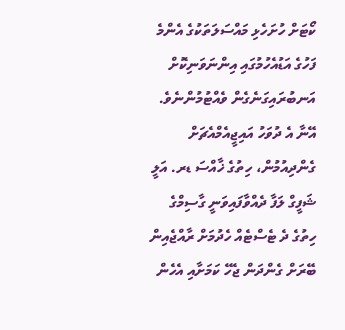ކޯޓަށް ހުށަހެޅި މައްސަލަތަކުގެ އެންމެ ފަހުގެ އަޑުއެހުމުގައި އިންނަވަނިކޮށް އަނބުރައިގަނެގެން ވެއްޓުމުންނެވެ. އޭނާ އެ ދުވަހު އައިޖީއެމްއެޗަށް ގެންދިއުމުން، ހިތުގެ ޚާއްސަ ޑރ. އަލީ ޝަފީގް ލަފާ ދެއްވާފައިވަނީ ގާސިމްގެ ހިތުގެ ދެ ޓެސްޓެއް ހެދުމަށް ރާއްޖެއިން ބޭރަށް ގެންދަން ޖެހޭ ކަމަށާއި އެހެން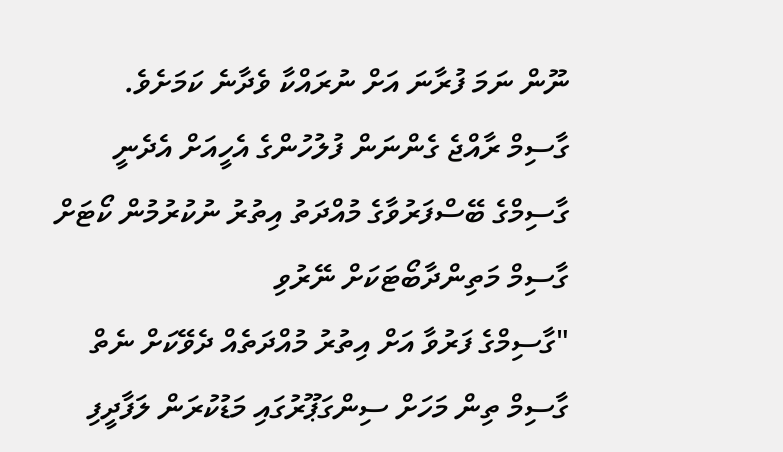ނޫން ނަމަ ފުރާނަ އަށް ނުރައްކާ ވެދާނެ ކަމަށެވެ.
ގާސިމް ރާއްޖެ ގެންނަން ފުލުހުންގެ އެހީއަށް އެދެނީ
ގާސިމްގެ ބޭސްފަރުވާގެ މުއްދަތު އިތުރު ނުކުރުމުން ކޯޓަށް
ގާސިމް މަތިންދާބޯޓަކަށް ނޭރުވި
"ގާސިމްގެ ފަރުވާ އަށް އިތުރު މުއްދަތެއް ދެވޭކަށް ނެތް
ގާސިމް ތިން މަހަށް ސިންގަޕޫރުގައި މަޑުކުރަން ލަފާދީފި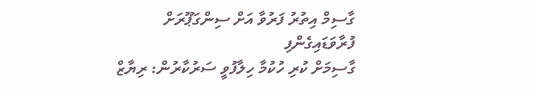ގާސިމް އިތުރު ފަރުވާ އަށް ސިންގަޕޫރަށް ފުރާވަޑައިގެންފި
ގާސިމަށް ކުރި ހުކުމާ ހިލާފުވީ ސަރުކާރުން: ރިޔާޒް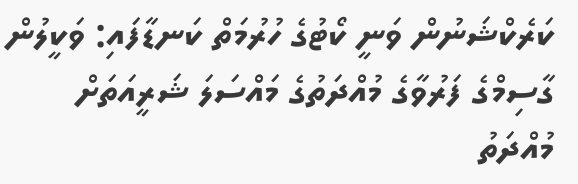ކަރެކްޝަނުން ވަނީ ކޯޓުގެ ހުރުމަތް ކަނޑާފައި: ވަކީލުން
ގާސިމްގެ ފަރުވާގެ މުއްދަތުގެ މައްސަލަ ޝަރީއަތަށް
މުއްދަތު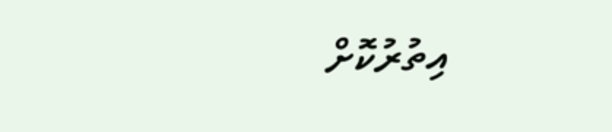އިތުރުކޮށް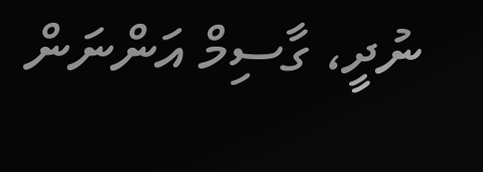ނުދީ، ގާސިމް އަންނަން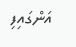އަންގައިފި